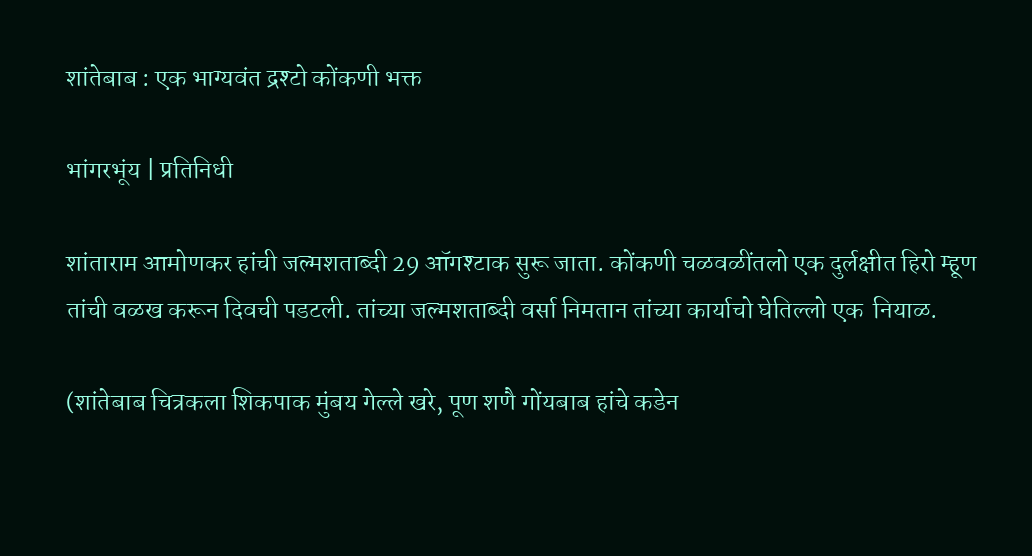शांतेबाब : एक भाग्यवंत द्रश्टो कोंकणी भक्त

भांगरभूंय | प्रतिनिधी

शांताराम आमोणकर हांची जल्मशताब्दी 29 ऑगश्टाक सुरू जाता. कोंकणी चळवळींतलो एक दुर्लक्षीत हिरो म्हूण तांची वळख करून दिवची पडटली. तांच्या जल्मशताब्दी वर्सा निमतान तांच्या कार्याचो घेतिल्लो एक  नियाळ.

(शांतेबाब चित्रकला शिकपाक मुंबय गेल्ले खरे, पूण शणै गोंयबाब हांचे कडेन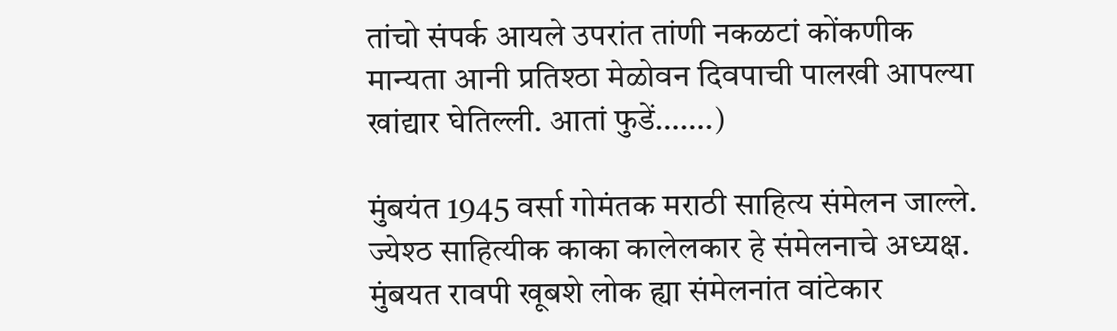तांचो संपर्क आयले उपरांत तांणी नकळटां कोंकणीक मान्यता आनी प्रतिश्ठा मेळोवन दिवपाची पालखी आपल्या खांद्यार घेतिल्ली. आतां फुडें…….)

मुंबयंत 1945 वर्सा गोमंतक मराठी साहित्य संमेलन जाल्ले. ज्येश्ठ साहित्यीक काका कालेलकार हे संमेलनाचे अध्यक्ष. मुंबयत रावपी खूबशे लोक ह्या संमेलनांत वांटेकार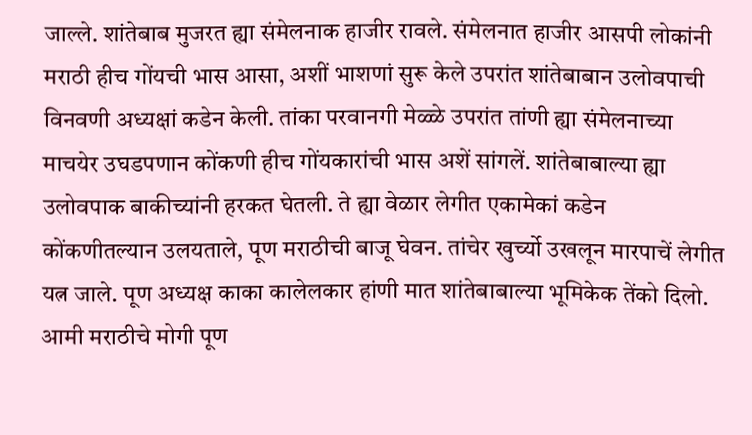जाल्ले. शांतेबाब मुजरत ह्या संमेलनाक हाजीर रावले. संमेलनात हाजीर आसपी लोकांनी मराठी हीच गोंयची भास आसा, अशीं भाशणां सुरू केले उपरांत शांतेबाबान उलोवपाची विनवणी अध्यक्षां कडेन केली. तांका परवानगी मेळ्ळे उपरांत तांणी ह्या संमेलनाच्या माचयेर उघडपणान कोंकणी हीच गोंयकारांची भास अशें सांगलें. शांतेबाबाल्या ह्या उलोवपाक बाकीच्यांनी हरकत घेतली. ते ह्या वेळार लेगीत एकामेकां कडेन कोंकणीतल्यान उलयताले, पूण मराठीची बाजू घेवन. तांचेर खुर्च्यो उखलून मारपाचें लेगीत यत्न जाले. पूण अध्यक्ष काका कालेलकार हांणी मात शांतेबाबाल्या भूमिकेक तेंको दिलो. आमी मराठीचे मोगी पूण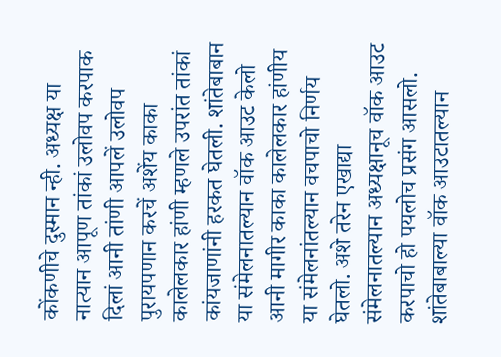कोंकणीचे दुस्मान न्ही. अध्यक्ष या नात्यान आपूण तांकां उलोवप करपाक दिलां आनी तांणी आपलें उलोवप पुरायपणान करचें अशेंय काका कालेलकार हांणी म्हणले उपरांत तांकां कांयजाणांनी हरकत घेतली. शांतेबाबान या संमेलनातल्यान वॉक आउट केलो आनी मागीर काका कालेलकार हांणीय या संमेलनांतल्यान वचपाचो निर्णय घेतलो. अशे तरेन एखाद्या संमेलनातल्यान अध्यक्षानूच वॉक आउट करपाचो हो पयलोच प्रसंग आसलो. शांतेबाबाल्या वॉक आउटातल्यान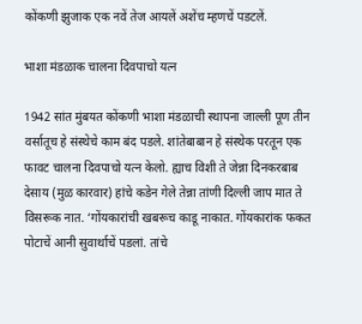कोंकणी झुजाक एक नवें तेज आयलें अशेंच म्हणचें पडटलें.

भाशा मंडळाक चालना दिवपाचो यत्न

1942 सांत मुंबयत कोंकणी भाशा मंडळाची स्थापना जाल्ली पूण तीन वर्सातूच हे संस्थेचे काम बंद पडले. शांतेबाबान हे संस्थेक परतून एक फावट चालना दिवपाचो यत्न केलो. ह्याच विशी ते जेन्ना दिनकरबाब देसाय (मुळ कारवार) हांचे कडेन गेले तेन्ना तांणी दिल्ली जाप मात ते विसरूक नात. ‘गोंयकारांची खबरूच काडू नाकात. गोंयकारांक फकत पोटाचें आनी सुवार्थाचें पडलां. तांचे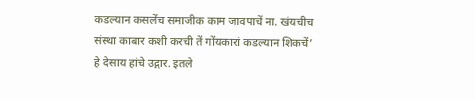कडल्यान कसलेंच समाजीक काम जावपाचें ना. खंयचीच संस्था काबार कशी करची तें गोंयकारां कडल्यान शिकचें’  हे देसाय हांचे उद्गार. इतले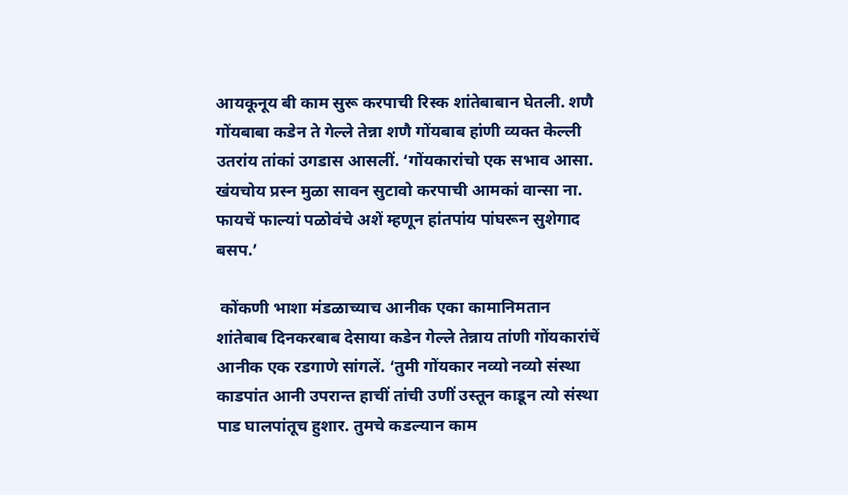आयकूनूय बी काम सुरू करपाची रिस्क शांतेबाबान घेतली. शणै गोंयबाबा कडेन ते गेल्ले तेन्ना शणै गोंयबाब हांणी व्यक्त केल्ली उतरांय तांकां उगडास आसलीं. ‘गोंयकारांचो एक सभाव आसा. खंयचोय प्रस्न मुळा सावन सुटावो करपाची आमकां वान्सा ना. फायचें फाल्यां पळोवंचे अशें म्हणून हांतपांय पांघरून सुशेगाद बसप.’

 कोंकणी भाशा मंडळाच्याच आनीक एका कामानिमतान शांतेबाब दिनकरबाब देसाया कडेन गेल्ले तेन्नाय तांणी गोंयकारांचें आनीक एक रडगाणे सांगलें. ‘तुमी गोंयकार नव्यो नव्यो संस्था काडपांत आनी उपरान्त हाचीं तांची उणीं उस्तून काडून त्यो संस्था पाड घालपांतूच हुशार. तुमचे कडल्यान काम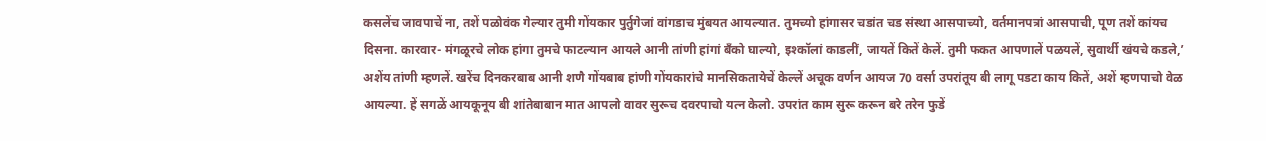कसलेंच जावपाचें ना, तशें पळोवंक गेल्यार तुमी गोंयकार पुर्तुगेजां वांगडाच मुंबयत आयल्यात. तुमच्यो हांगासर चडांत चड संस्था आसपाच्यो, वर्तमानपत्रां आसपाची, पूण तशें कांयच दिसना. कारवार- मंगळूरचे लोक हांगा तुमचे फाटल्यान आयले आनी तांणी हांगां बँको घाल्यो, इश्कॉलां काडलीं, जायतें कितें केलें. तुमी फकत आपणालें पळयलें, सुवार्थी खंयचे कडले,’ अशेंय तांणी म्हणलें. खरेंच दिनकरबाब आनी शणै गोंयबाब हांणी गोंयकारांचे मानसिकतायेचें केल्लें अचूक वर्णन आयज 70 वर्सा उपरांतूय बी लागू पडटा काय कितें, अशें म्हणपाचो वेळ आयल्या. हें सगळें आयकूनूय बी शांतेबाबान मात आपलो वावर सुरूच दवरपाचो यत्न केलो. उपरांत काम सुरू करून बरे तरेन फुडें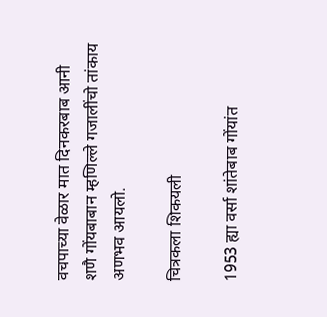वचपाच्या वेळार मात दिनकरबाब आनी शणै गोंयबाबान म्हणिल्ले गजालींचो तांकाय अणभव आयलो.

चित्रकला शिकयली

1953 ह्या वर्सा शांतेबाब गोंयांत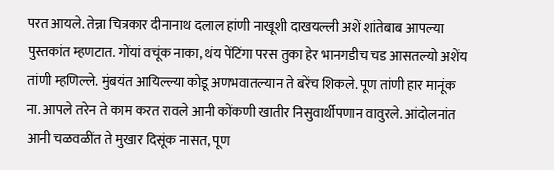परत आयले. तेन्ना चित्रकार दीनानाथ दलाल हांणी नाखूशी दाखयल्ली अशें शांतेबाब आपल्या पुस्तकांत म्हणटात. गोंयां वचूंक नाका, थंय पेंटिंगा परस तुका हेर भानगडीच चड आसतल्यो अशेंय तांणी म्हणिल्ले. मुंबयंत आयिल्ल्या कोडू अणभवातल्यान ते बरेंच शिकले. पूण तांणी हार मानूंक ना. आपले तरेन ते काम करत रावले आनी कोंकणी खातीर निसुवार्थीपणान वावुरले. आंदोलनांत आनी चळवळींत ते मुखार दिसूंक नासत, पूण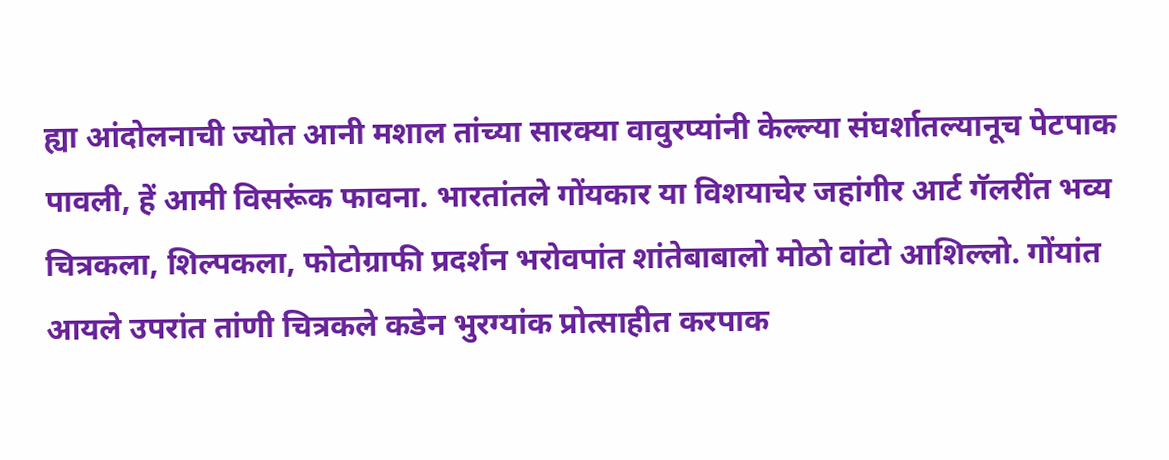ह्या आंदोलनाची ज्योत आनी मशाल तांच्या सारक्या वावुरप्यांनी केल्ल्या संघर्शातल्यानूच पेटपाक पावली, हें आमी विसरूंक फावना. भारतांतले गोंयकार या विशयाचेर जहांगीर आर्ट गॅलरींत भव्य चित्रकला, शिल्पकला, फोटोग्राफी प्रदर्शन भरोवपांत शांतेबाबालो मोठो वांटो आशिल्लो. गोंयांत आयले उपरांत तांणी चित्रकले कडेन भुरग्यांक प्रोत्साहीत करपाक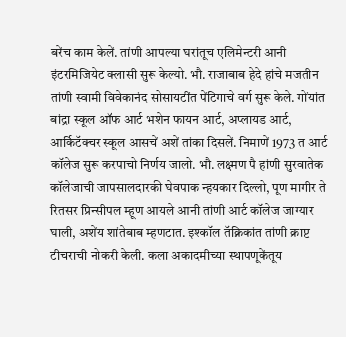बरेंच काम केलें. तांणी आपल्या घरांतूच एलिमेन्टरी आनी इंटरमिजियेट क्लासी सुरू केल्यो. भौ. राजाबाब हेदे हांचे मजतीन तांणी स्वामी विवेकानंद सोसायटींत पेंटिगाचे वर्ग सुरू केले. गोंयांत बांद्रा स्कूल ऑफ आर्ट भशेन फायन आर्ट, अप्लायड आर्ट, आर्किटॅक्चर स्कूल आसचें अशें तांका दिसलें. निमाणें 1973 त आर्ट कॉलेज सुरू करपाचो निर्णय जालो. भौ. लक्ष्मण पै हांणी सुरवातेक कॉलेजाची जापसालदारकी घेवपाक न्हयकार दिल्लो, पूण मागीर ते रितसर प्रिन्सीपल म्हूण आयले आनी तांणी आर्ट कॉलेज जाग्यार घाली, अशेंय शांतेबाब म्हणटात. इश्कॉल तॅक्निकांत तांणी क्राप्ट टीचराची नोकरी केली. कला अकादमीच्या स्थापणूकेंतूय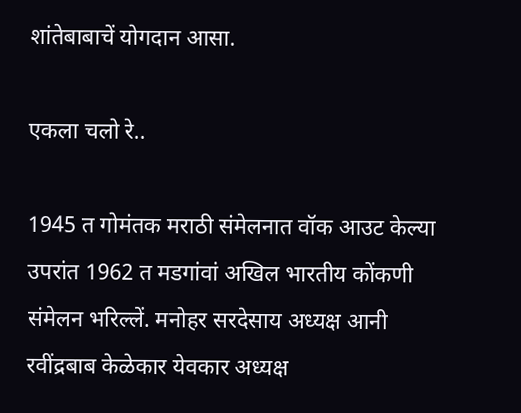शांतेबाबाचें योगदान आसा.

एकला चलो रे..

1945 त गोमंतक मराठी संमेलनात वॉक आउट केल्या उपरांत 1962 त मडगांवां अखिल भारतीय कोंकणी संमेलन भरिल्लें. मनोहर सरदेसाय अध्यक्ष आनी रवींद्रबाब केळेकार येवकार अध्यक्ष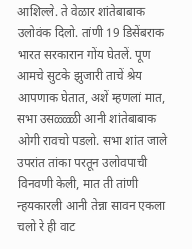आशिल्ले. ते वेळार शांतेबाबाक उलोवंक दिलो. तांणी 19 डिसेंबराक भारत सरकारान गोंय घेतलें. पूण आमचे सुटके झुजारी ताचें श्रेय आपणाक घेतात, अशें म्हणलां मात, सभा उसळ्ळ्ळी आनी शांतेबाबाक ओगी रावचो पडलो. सभा शांत जाले उपरांत तांका परतून उलोवपाची विनवणी केली, मात ती तांणी न्हयकारली आनी तेन्ना सावन एकला चलो रे ही वाट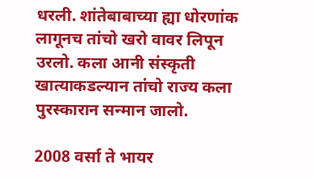धरली. शांतेबाबाच्या ह्या धोरणांक लागूनच तांचो खरो वावर लिपून उरलो. कला आनी संस्कृती खात्याकडल्यान तांचो राज्य कला पुरस्कारान सन्मान जालो.

2008 वर्सा ते भायर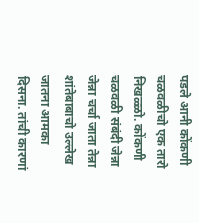पडले आनी कोंकणी चळवळीचो एक तारो निखळ्ळो. कोंकणी चळवळी संबंदी जेन्ना जेन्ना चर्चा जाता तेन्ना शांतेबाबाचो उल्लेख जातना आमका दिसना. तांची कारणां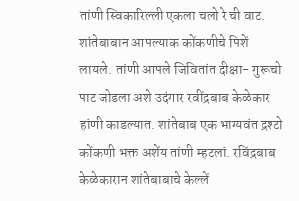तांणी स्विकारिल्ली एकला चलो रे ची वाट. शांतेबाबान आपल्याक कोंकणीचे पिशें लायले. तांणी आपले जिवितांत दीक्षा- गुरूचो पाट जोडला अशे उदंगार रवींद्रबाब केळेकार हांणी काडल्यात. शांतेबाब एक भाग्यवंत द्रश्टो कोंकणी भक्त अशेंय तांणी म्हटलां. रविंद्रबाब केळेकारान शांतेबाबाचे केल्लें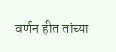वर्णन हीत तांच्या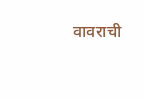वावराची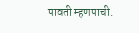पावती म्हणपाची.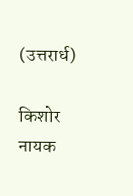(उत्तरार्ध)

किशोर नायक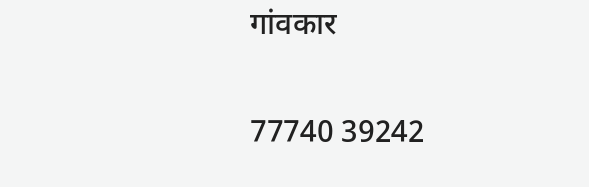गांवकार

77740 39242